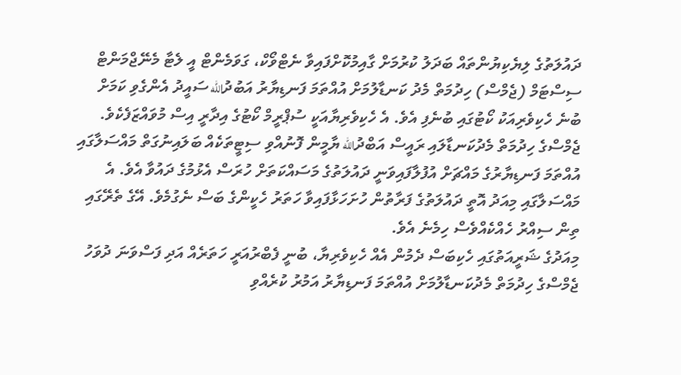ދައުލަތުގެ ލިޔެކިޔުންތައް ބަދަލު ކުރުމަށް ގާއިމުކޮށްފައިވާ ނެޓްވޯކް، ގަވަމެންޓް އީ ލެޓާ މެނޭޖްމަންޓް ސިސްޓަމް (ޖެމްސް) ހިދުމަތް މެދު ކަނޑާލުމަށް އުއްތަމަ ފަނޑިޔާރު އަބުދުالله ސައީދު އެންގެވި ކަމަށް ބުނެ ހެކިވެރިއަކު ކޯޓުގައި ބުނެފި އެވެ. އެ ހެކިވެރިޔާއަކީ ސުޕްރީމް ކޯޓުގެ އިދާރީ އިސް މުވައްޒަފެކެވެ.
ޖެމްސްގެ ހިދުމަތް މެދުކަނޑާލައި ރައީސް އަބްދުالله ޔާމީން ފޮނުއްވި ސިޓީތަކެއް ބަލައިނުގަތް މައްސަލާގައި އުއްތަމަ ފަނޑިޔާރުގެ މައްޗަށް އުފުލާފައިވަނީ ދައުލަތުގެ މަސައްކަތަށް ހުރަސް އެޅުމުގެ ދައުވާ އެވެ. އެ މައްސަލާގައި މިއަދު އޮތީ ދައުލަތުގެ ފަރާތުން ހުށަހަޅާފައިވާ ހަތަރު ހެކީންގެ ބަސް ނެގުމެވެ. އޭގެ ތެރޭގައި ތިން ސިއްރު ހެއްކެއްވެސް ހިމެނެ އެވެ.
މިއަދުގެ ޝަރީއަތުގައި ހެކިބަސް ދެމުން އެއް ހެކިވެރިޔާ، ބުނީ ފެބްރުއަރީ ހަތަރެއް އަދި ފަސްވަނަ ދުވަހު ޖެމްސްގެ ހިދުމަތް މެދުކަނޑާލުމަށް އުއްތަމަ ފަނޑިޔާރު އަމުރު ކުރެއްވި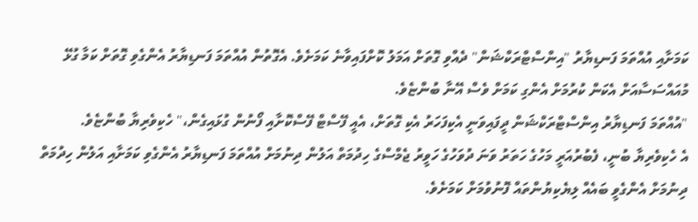ކަމަށާއި އުއްތަމަ ފަނޑިޔާރު "އިންސްޓްރަކްޝަން" ދެއްވި ގޮތަށް އަމަލު ކޮށްފައިވާނެ ކަމަށެވެ. އެގޮތުން އުއްތަމަ ފަނޑިޔާރު އެންގެވި ގޮތަށް ކަމާ ގުޅޭ މުއައްސަސާއަށް އެކަން ކުރުމަށް އެންގި ކަމަށް ވެސް އޭނާ ބުންޏެވެ.
"އުއްތަމަ ފަނޑިޔާރު އިންސްޓްރަކްޝަން ދީފައިވަނީ އެކިފަހަރު އެކި ގޮތަށް، އެއީ ފޭސްޓް ފޭސްކޮށާއި ފޯނުން ގުޅައިގެން،" ހެކިވެރިޔާ ބުންޏެވެ.
އެ ހެކިވެރިޔާ ބުނީ، ފެބުރުއަރީ މަހުގެ ހަތަރު ވަނަ ދުވަހުގެ ހަވީރު ޖެމްސްގެ ހިދުމަތް އަލުން ދިނުމަށް އުއްތަމަ ފަނޑިޔާރު އެންގެވި ކަމަށާއި އަލުން ހިދުމަތް ދިނުމަށް އެންގެވީ ބައެއް ލިޔެކިޔުންތައް ފޮނުވުމަށް ކަމަށެވެ.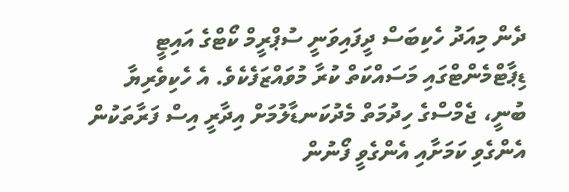ދެން މިއަދު ހެކިބަސް ދީފައިވަނީ ސުޕްރީމް ކޯޓްގެ އައިޓީ ޑިޕާޓްމެންޓްގައި މަސައްކަތް ކުރާ މުވައްޒަފެކެވެ. އެ ހެކިވެރިޔާ ބުނީ، ޖެމްސްގެ ހިދުމަތް މެދުކަނޑާލުމަށް އިދާރީ އިސް ފަރާތަކުން އެންގެވި ކަމަށާއި އެންގެވީ ފޯނުން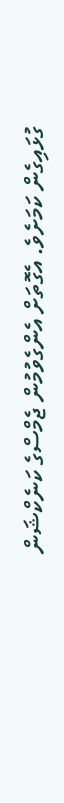ގުޅައިގެން ކަމަށެވެ. އެގޮތަށް އެންގެވުމުން ޖެމްސްގެ ކަނެކްޝަން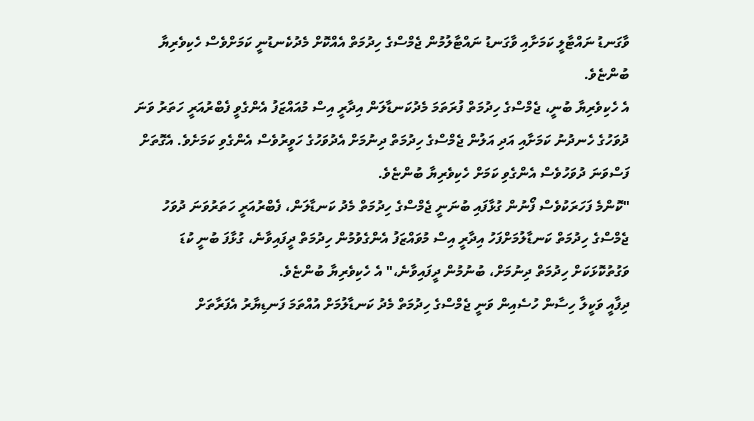ވާގަނޑު ނައްޓާލީ ކަމަށާއި ވާގަނޑު ނައްޓާލުމުން ޖެމްސްގެ ހިދުމަތް އެއްކޮށް މެދުކެނޑުނީ ކަމަށްވެސް ހެކިވެރިޔާ ބުންޏެވެ.
އެ ހެކިވެރިޔާ ބުނީ، ޖެމްސްގެ ހިދުމަތް ފުރަތަމަ މެދުކަނޑާލަން އިދާރީ އިސް މުއައްޒަފު އެންގެވީ ފެބްރުއަރީ ހަތަރު ވަނަ ދުވަހުގެ ހެނދުނު ކަމަށާއި އަދި އަލުން ޖެމްސްގެ ހިދުމަތް ދިނުމަށް އެދުވަހުގެ ހަވީރުވެސް އެންގެވި ކަމަށެވެ. އެގޮތަށް ފަސްވަނަ ދުވަހުވެސް އެންގެވި ކަމަށް ހެކިވެރިޔާ ބުންޏެވެ.
"ކޮންމެ ފަހަރަކުވެސް ފޯނުން ގުޅާފައި ބުނަނީ ޖެމްސްގެ ހިދުމަތް މެދު ކަނޑާލަން، ފެބްރުއަރީ ހަތަރުވަނަ ދުވަހު ޖެމްސްގެ ހިދުމަތް ކަނޑާލުމަށްފަހު އިދާރީ އިސް މުވައްޒަފު އެންގެވުމުން ހިދުމަތް ދީފައިވާނެ، ގުޅާފަ ބުނީ ކުޑަ ވަގުތުކޮޅަކަށް ހިދުމަތް ދިނުމަށް، ބުނުމުން ދީފައިވާނެ،" އެ ހެކިވެރިޔާ ބުންޏެވެ.
ދިފާއީ ވަކީލާ ހިސާން ހުސެއިން ވަނީ ޖެމްސްގެ ހިދުމަތް މެދު ކަނޑާލުމަށް އުއްތަމަ ފަނޑިޔާރު އެފަރާތަށް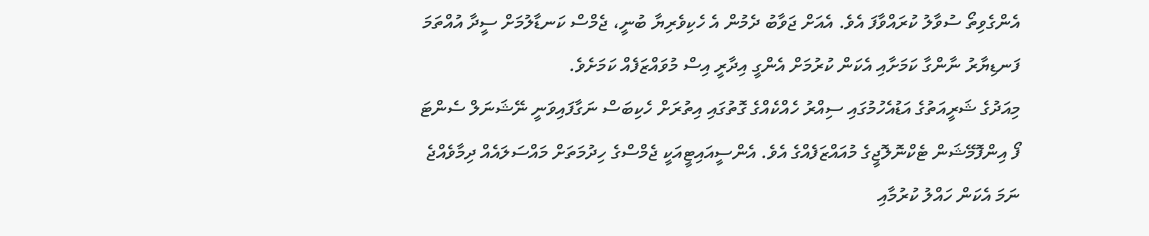އެންގެވިތޯ ސުވާލު ކުރައްވާފަ އެވެ. އެއަށް ޖަވާބު ދެމުން އެ ހެކިވެރިޔާ ބުނީ، ޖެމްސް ކަނޑާލުމަށް ސީދާ އުއްތަމަ ފަނޑިޔާރު ނާންގާ ކަމަށާއި އެކަން ކުރުމަށް އެންގީ އިދާރީ އިސް މުވައްޒަފެއް ކަމަށެވެ.
މިއަދުގެ ޝަރީއަތުގެ އަޑުއެހުމުގައި ސިއްރު ހެއްކެއްގެ ގޮތުގައި އިތުރަށް ހެކިބަސް ނަގާފައިވަނީ ނޭޝަނަލް ސެންޓަ ފޯ އިންފޮމޭޝަން ޓެކްނޮލޮޖީގެ މުއައްޒަފެއްގެ އެވެ. އެންސީއައިޓީއަކީ ޖެމްސްގެ ހިދުމަތަށް މައްސަލައެއް ދިމާވެއްޖެ ނަމަ އެކަން ހައްލު ކުރުމާއި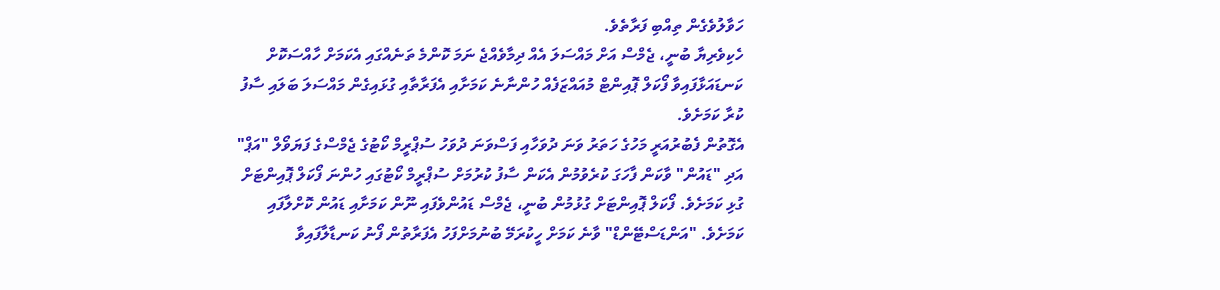ހަވާލުވެގެން ތިއްބި ފަރާތެވެ.
ހެކިވެރިޔާ ބުނީ، ޖެމްސް އަށް މައްސަލަ އެއް ދިމާވެއްޖެ ނަމަ ކޮންމެ ތަނެއްގައި އެކަމަށް ހާއްސަކޮށް ކަނޑައަޅާފައިވާ ފޯކަލް ޕޮއިންޓް މުއައްޒަފެއް ހުންނާނެ ކަމަށާއި އެފަރާތާއި ގުޅައިގެން މައްސަލަ ބަލައި ސާފު ކުރާ ކަމަށެވެ.
އެގޮތުން ފެބުރުއަރީ މަހުގެ ހަތަރު ވަނަ ދުވަހާއި ފަސްވަނަ ދުވަހު ސުޕްރީމް ކޯޓުގެ ޖެމްސްގެ ފަޔަވޯލް "އަޕް" އަދި "ޑައުން" ވާކަން ފާހަގަ ކުރެވުމުން އެކަން ސާފު ކުރުމަށް ސުޕްރީމް ކޯޓުގައި ހުންނަ ފޯކަލް ޕޮއިންޓަށް ގުޅި ކަމަށެވެ. ފޯކަލް ޕޮއިންޓަށް ގުޅުމުން ބުނީ، ޖެމްސް ޑައުންވެފައި ނޫން ކަމަށާއި ޑައުން ކޮށްލާފައި ކަމަށެވެ. "އަންޑަސްޓޭންޑް" ވާނެ ކަމަށް ހީކުރަމޭ ބުނުމަށްފަހު އެފަރާތުން ފޯނު ކަނޑާލާފައިވާ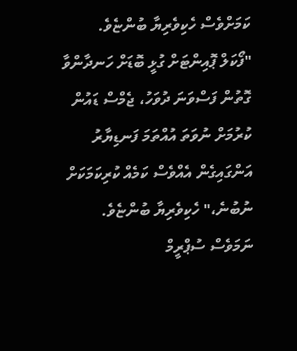ކަމަށްވެސް ހެކިވެރިޔާ ބުންޏެވެ.
"ފޯކަލް ޕޮއިންޓަށް ގުޅީ ބޮޑަށް ހަނދާންވާ ގޮތުން ފަސްވަނަ ދުވަހު، ޖެމްސް ޑައުން ކުރުމަށް ނުވަތަ އުއްތަމަ ފަނޑިޔާރު އަންގައިގެން އެއްވެސް ކަމެއް ކުރިކަމަކަށް ނުބުނެ،" ހެކިވެރިޔާ ބުންޏެވެ.
ނަމަވެސް ސުޕްރީމް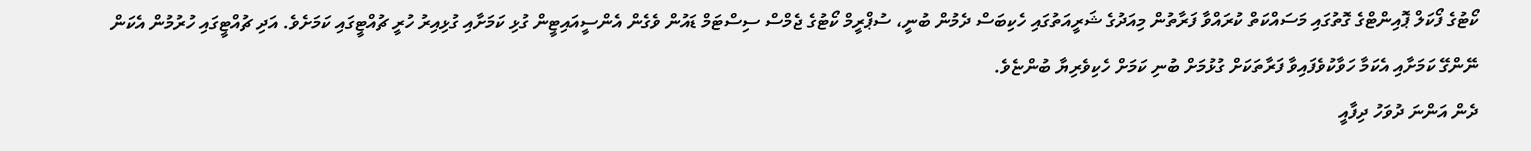ކޯޓުގެ ފޯކަލް ޕޮއިންޓްގެ ގޮތުގައި މަސައްކަތް ކުރައްވާ ފަރާތުން މިއަދުގެ ޝަރީއަތުގައި ހެކިބަސް ދެމުން ބުނީ، ސުޕްރީމް ކޯޓުގެ ޖެމްސް ސިސްޓަމް ޑައުން ވެގެން އެންސީއައިޓީން ގުޅި ކަމަށާއި ގުޅިއިރު ހުރީ ޗުއްޓީގައި ކަމަށެވެ. އަދި ޗުއްޓީގައި ހުރުމުން އެކަން ނޭންގޭ ކަމަށާއި އެކަމާ ހަވާކުވެފައިވާ ފަރާތަކަށް ގުޅުމަށް ބުނި ކަމަށް ހެކިވެރިޔާ ބުންޏެވެ.
ދެން އަންނަ ދުވަހު ދިފާއީ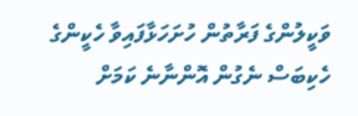ވަކީލުންގެ ފަރާތުން ހުށަހަޅާފައިވާ ހެކީންގެ ހެކިބަސް ނެގުން އޮންނާނެ ކަމަށް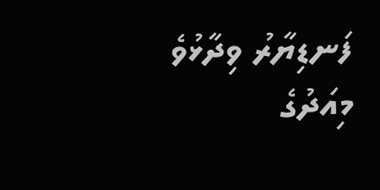ފަނޑިޔާރު ވިދާޅުވެ މިއަދުގެ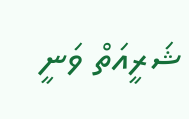ޝަރީއަތް ވަނީ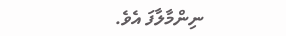ނިންމާލާފަ އެވެ.